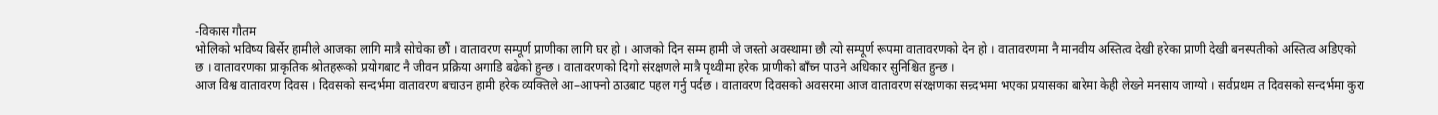-विकास गौतम
भोलिको भविष्य बिर्सेर हामीले आजका लागि मात्रै सोचेका छौं । वातावरण सम्पूर्ण प्राणीका लागि घर हो । आजको दिन सम्म हामी जे जस्तो अवस्थामा छौ त्यो सम्पूर्ण रूपमा वातावरणको देन हो । वातावरणमा नै मानवीय अस्तित्व देखी हरेका प्राणी देखी बनस्पतीको अस्तित्व अडिएको छ । वातावरणका प्राकृतिक श्रोतहरूको प्रयोगबाट नै जीवन प्रक्रिया अगाडि बढेको हुन्छ । वातावरणको दिगो संरक्षणले मात्रै पृथ्वीमा हरेक प्राणीको बाँच्न पाउने अधिकार सुनिश्चित हुन्छ ।
आज विश्व वातावरण दिवस । दिवसको सन्दर्भमा वातावरण बचाउन हामी हरेक व्यक्तिले आ–आफ्नो ठाउबाट पहल गर्नु पर्दछ । वातावरण दिवसको अवसरमा आज वातावरण संरक्षणका सन्र्दभमा भएका प्रयासका बारेमा केही लेख्ने मनसाय जाग्यो । सर्वप्रथम त दिवसको सन्दर्भमा कुरा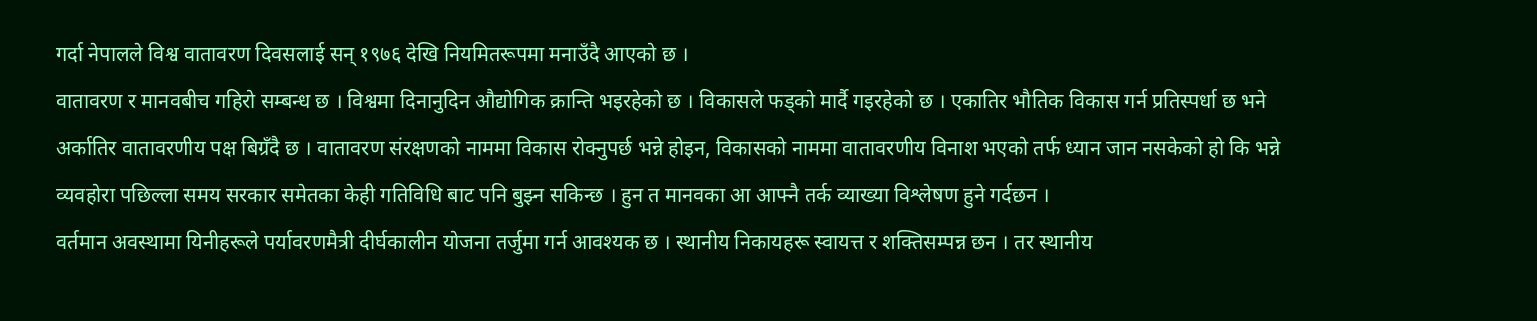गर्दा नेपालले विश्व वातावरण दिवसलाई सन् १९७६ देखि नियमितरूपमा मनाउँदै आएको छ ।
वातावरण र मानवबीच गहिरो सम्बन्ध छ । विश्वमा दिनानुदिन औद्योगिक क्रान्ति भइरहेको छ । विकासले फड्को मार्दै गइरहेको छ । एकातिर भौतिक विकास गर्न प्रतिस्पर्धा छ भने अर्कातिर वातावरणीय पक्ष बिग्रँदै छ । वातावरण संरक्षणको नाममा विकास रोक्नुपर्छ भन्ने होइन, विकासको नाममा वातावरणीय विनाश भएको तर्फ ध्यान जान नसकेको हो कि भन्ने व्यवहोरा पछिल्ला समय सरकार समेतका केही गतिविधि बाट पनि बुझ्न सकिन्छ । हुन त मानवका आ आफ्नै तर्क व्याख्या विश्लेषण हुने गर्दछन ।
वर्तमान अवस्थामा यिनीहरूले पर्यावरणमैत्री दीर्घकालीन योजना तर्जुमा गर्न आवश्यक छ । स्थानीय निकायहरू स्वायत्त र शक्तिसम्पन्न छन । तर स्थानीय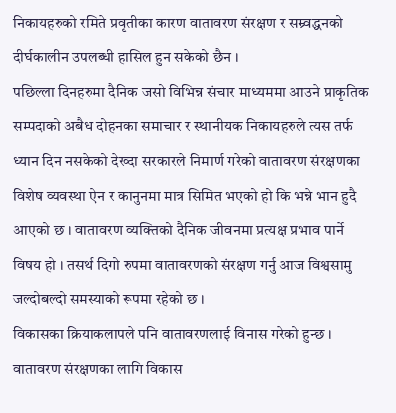निकायहरुको रमिते प्रवृतीका कारण वातावरण संरक्षण र सम्र्वद्धनको दीर्घकालीन उपलब्धी हासिल हुन सकेको छैन ।
पछिल्ला दिनहरुमा दैनिक जसो विभिन्न संचार माध्यममा आउने प्राकृतिक सम्पदाको अबैध दोहनका समाचार र स्थानीयक निकायहरुले त्यस तर्फ ध्यान दिन नसकेको देख्दा सरकारले निमार्ण गरेको वातावरण संरक्षणका विशेष व्यवस्था ऐन र कानुनमा मात्र सिमित भएको हो कि भन्ने भान हुदै आएको छ । वातावरण व्यक्तिको दैनिक जीवनमा प्रत्यक्ष प्रभाव पार्ने विषय हो । तसर्थ दिगो रुपमा वातावरणको संरक्षण गर्नु आज विश्वसामु जल्दोबल्दो समस्याको रूपमा रहेको छ ।
विकासका क्रियाकलापले पनि वातावरणलाई विनास गरेको हुन्छ । वातावरण संरक्षणका लागि विकास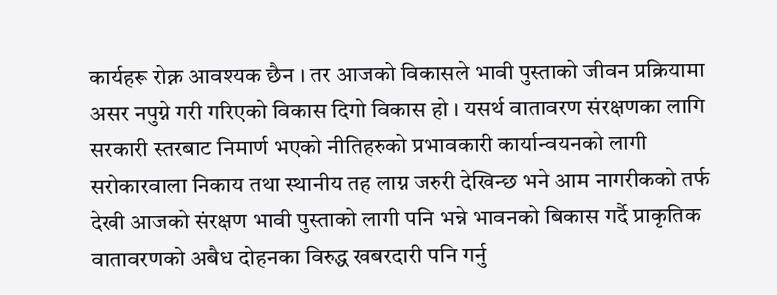कार्यहरू रोक्न आवश्यक छैन । तर आजको विकासले भावी पुस्ताको जीवन प्रक्रियामा असर नपुग्ने गरी गरिएको विकास दिगो विकास हो । यसर्थ वातावरण संरक्षणका लागि सरकारी स्तरबाट निमार्ण भएको नीतिहरुको प्रभावकारी कार्यान्वयनको लागी सरोकारवाला निकाय तथा स्थानीय तह लाग्न जरुरी देखिन्छ भने आम नागरीकको तर्फ देखी आजको संरक्षण भावी पुस्ताको लागी पनि भन्ने भावनको बिकास गर्दै प्राकृतिक वातावरणको अबैध दोहनका विरुद्ध खबरदारी पनि गर्नु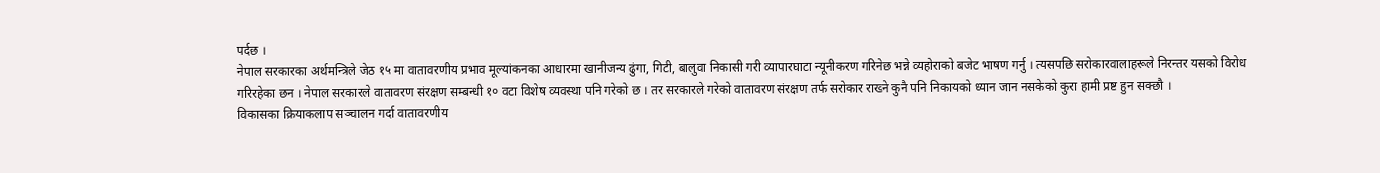पर्दछ ।
नेपाल सरकारका अर्थमन्त्रिले जेठ १५ मा वातावरणीय प्रभाव मूल्यांकनका आधारमा खानीजन्य ढुंगा, गिटी, बालुवा निकासी गरी व्यापारघाटा न्यूनीकरण गरिनेछ भन्ने व्यहोराको बजेट भाषण गर्नु । त्यसपछि सरोकारवालाहरूले निरन्तर यसको विरोध गरिरहेका छन । नेपाल सरकारले वातावरण संरक्षण सम्बन्धी १० वटा विशेष व्यवस्था पनि गरेको छ । तर सरकारले गरेको वातावरण संरक्षण तर्फ सरोकार राख्ने कुनै पनि निकायको ध्यान जान नसकेको कुरा हामी प्रष्ट हुन सक्छौ ।
विकासका क्रियाकलाप सञ्चालन गर्दा वातावरणीय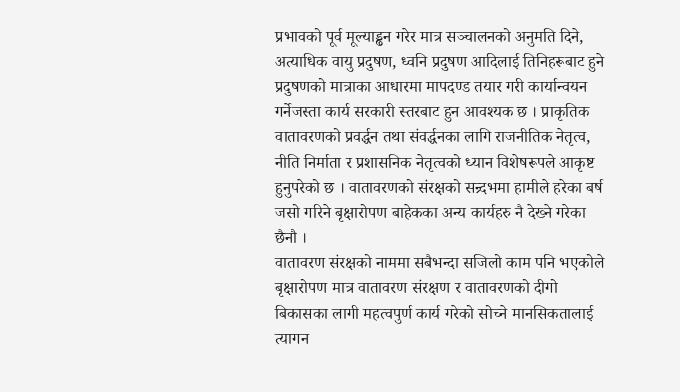प्रभावको पूर्व मूल्याड्ढन गरेर मात्र सञ्चालनको अनुमति दिने, अत्याधिक वायु प्रदुषण, ध्वनि प्रदुषण आदिलाई तिनिहरूबाट हुने प्रदुषणको मात्राका आधारमा मापदण्ड तयार गरी कार्यान्वयन गर्नेजस्ता कार्य सरकारी स्तरबाट हुन आवश्यक छ । प्राकृतिक वातावरणको प्रवर्द्धन तथा संवर्द्धनका लागि राजनीतिक नेतृत्व, नीति निर्माता र प्रशासनिक नेतृत्वको ध्यान विशेषरूपले आकृष्ट हुनुपरेको छ । वातावरणको संरक्षको सन्र्दभमा हामीले हरेका बर्ष जसो गरिने बृक्षारोपण बाहेकका अन्य कार्यहरु नै देख्ने गरेका छैनौ ।
वातावरण संरक्षको नाममा सबैभन्दा सजिलो काम पनि भएकोले बृक्षारोपण मात्र वातावरण संरक्षण र वातावरणको दीगो बिकासका लागी महत्वपुर्ण कार्य गरेको सोच्ने मानसिकतालाई त्यागन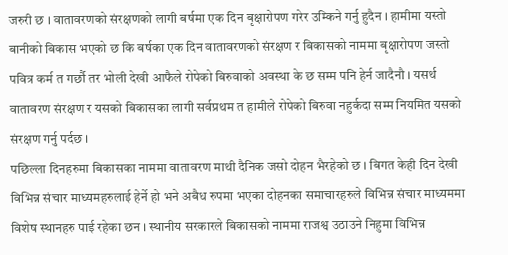जरुरी छ । वातावरणको संरक्षणको लागी बर्षमा एक दिन बृक्षारोपण गरेर उम्किने गर्नु हुदैन । हामीमा यस्तो बानीको बिकास भएको छ कि बर्षका एक दिन वातावरणको संरक्षण र बिकासको नाममा बृक्षारोपण जस्तो पवित्र कर्म त गर्छौ तर भोली देखी आफैले रोपेको बिरुवाको अवस्था के छ सम्म पनि हेर्न जादैनौ । यसर्थ वातावरण संरक्षण र यसको बिकासका लागी सर्वप्रथम त हामीले रोपेको बिरुवा नहुर्कदा सम्म नियमित यसको संरक्षण गर्नु पर्दछ ।
पछिल्ला दिनहरुमा बिकासका नाममा वातावरण माथी दैनिक जसो दोहन भैरहेको छ । बिगत केही दिन देखी विभिन्न संचार माध्यमहरुलाई हेर्ने हो भने अबैध रुपमा भएका दोहनका समाचारहरुले विभिन्न संचार माध्यममा विशेष स्थानहरु पाई रहेका छन । स्थानीय सरकारले बिकासको नाममा राजश्व उठाउने निहुमा विभिन्न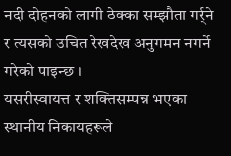नदी दोहनको लागी ठेक्का सम्झौता गर्र्ने र त्यसको उचित रेखदेख अनुगमन नगर्ने गरेको पाइन्छ ।
यसरीस्वायत्त र शक्तिसम्पन्न भएका स्थानीय निकायहरूले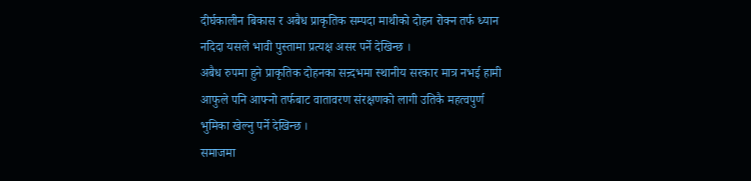दीर्घकालीन बिकास र अबैध प्राकृतिक सम्पदा माथीको दोहन रोक्न तर्फ ध्यान नदिदा यसले भावी पुस्तामा प्रत्यक्ष असर पर्ने देखिन्छ ।
अबैध रुपमा हुने प्राकृतिक दोहनका सन्र्दभमा स्थानीय सरकार मात्र नभई हामी आफुले पनि आफ्नो तर्फबाट वातावरण संरक्षणको लागी उतिकै महत्वपुर्ण भुमिका खेल्नु पर्ने देखिन्छ ।
समाजमा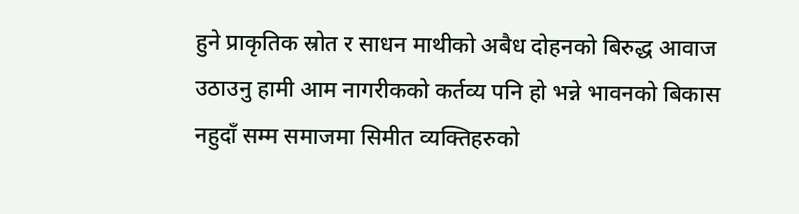हुने प्राकृतिक स्रोत र साधन माथीको अबैध दोहनको बिरुद्ध आवाज उठाउनु हामी आम नागरीकको कर्तव्य पनि हो भन्ने भावनको बिकास नहुदाँ सम्म समाजमा सिमीत व्यक्तिहरुको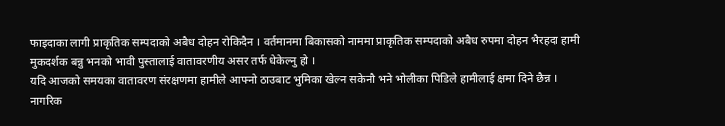फाइदाका लागी प्राकृतिक सम्पदाको अबैध दोहन रोकिदैन । वर्तमानमा बिकासको नाममा प्राकृतिक सम्पदाको अबैध रुपमा दोहन भैरहदा हामी मुकदर्शक बन्नु भनको भावी पुस्तालाई वातावरणीय असर तर्फ धेकेल्नु हो ।
यदि आजको समयका वातावरण संरक्षणमा हामीले आफ्नो ठाउबाट भुमिका खेल्न सकेनौ भने भोलीका पिडिले हामीलाई क्षमा दिने छैन्न ।
नागरिक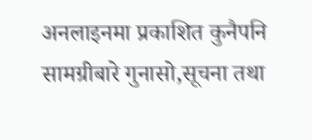अनलाइनमा प्रकाशित कुनैपनि सामग्रीबारे गुनासो,सूचना तथा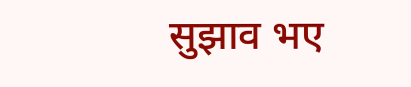सुझाव भए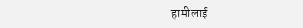हामीलाई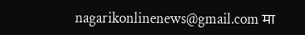nagarikonlinenews@gmail.com मा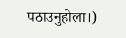पठाउनुहोला।)